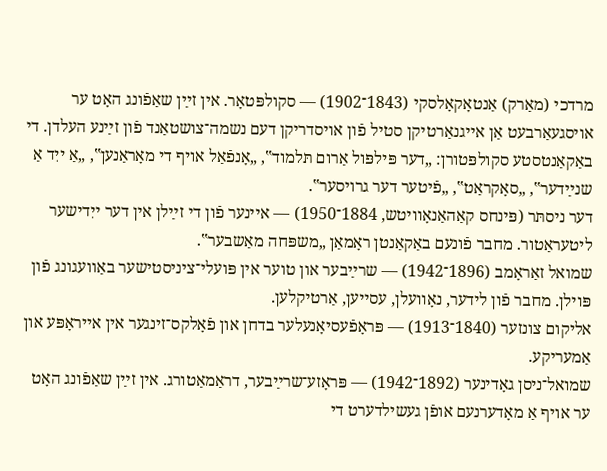מרדכי (מאַרק) אַנטאָקאָלסקי (1843־1902) — סקולפּטאָר. אין זײַן שאַפֿונג האָט ער אויסגעאַרבעט אַן אייגנאַרטיקן סטיל פֿון אויסדריקן דעם נשמה־צושטאַנד פֿון זײַנע העלדן. די באַקאַנטסטע סקולפּטורן: „דער פּילפּול אַרום תּלמוד‟, „אָנפֿאַל אויף די מאָראַנען‟, „אַ ייִד אַ שנײַדער‟, „סאָקראַט‟, „פֿיטער דער גרויסער‟.
דער ניסתּר (פּינחס קאַהאַנאָוויטש, 1884־1950) — איינער פֿון די זײַלן אין דער ייִדישער ליטעראַטור. מחבר פֿונעם באַקאַנטן ראָמאַן „משפּחה מאַשבער‟.
שמואל זאַראָמב (1896־1942) — שרײַבער און טוער אין פּועלי־ציניסטישער באַוועגונג פֿון פּוילן. מחבר פֿון לידער, נאָוועלן, עסייען, אַרטיקלען.
אליקום צונזער (1840־1913) — פּראָפֿעסיאָנעלער בדחן און פֿאָלקס־זינגער אין אייראָפּע און אַמעריקע.
שמואל־ניסן גאָדינער (1892־1942) — פּראָזע־שרײַבער, דראַמאַטורג. אין זײַן שאַפֿונג האָט ער אויף אַ מאָדערנעם אופֿן געשילדערט די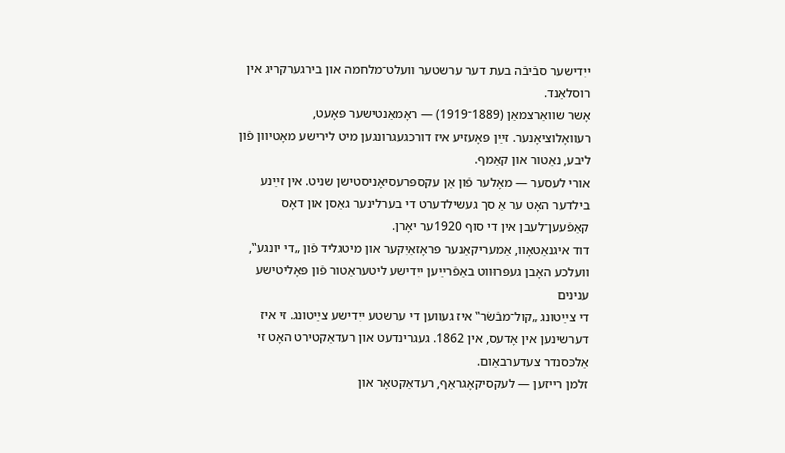ייִדישער סבֿיבֿה בעת דער ערשטער װעלט־מלחמה און בירגערקריג אין רוסלאַנד.
אָשר שוואַרצמאַן (1889־1919) — ראָמאַנטישער פּאָעט, רעוואָלוציאָנער. זײַן פּאָעזיע איז דורכגעגרונגען מיט לירישע מאָטיוון פֿון ליבע, נאַטור און קאַמף.
אורי לעסער — מאָלער פֿון אַן עקספּרעסיאָניסטישן שניט. אין זײַנע בילדער האָט ער אַ סך געשילדערט די בערלינער גאַסן און דאָס קאַפֿעען־לעבן אין די סוף 1920ער יאָרן.
דוד איגנאַטאָוו, אַמעריקאַנער פּראָזאַיִקער און מיטגליד פֿון „די יונגע‟, וועלכע האָבן געפּרוּווט באַפֿרײַען ייִדישע ליטעראַטור פֿון פּאָליטישע ענינים
די צײַטונג „קול־מבֿשׂר‟ איז געווען די ערשטע ייִדישע צײַטונג. זי איז דערשינען אין אָדעס, אין 1862. געגרינדעט און רעדאַקטירט האָט זי אַלכּסנדר צעדערבאַום.
זלמן רייזען — לעקסיקאָגראַף, רעדאַקטאָר און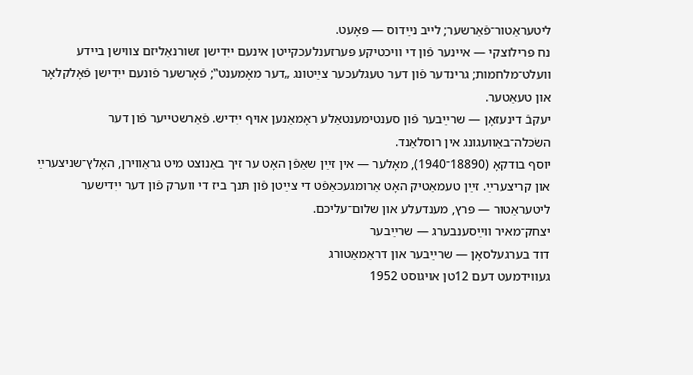ליטעראַטור־פֿאַרשער; לייב נײַדוס — פּאָעט.
נח פּרילוצקי — איינער פֿון די וויכטיקע פּערזענלעכקייטן אינעם ייִדישן זשורנאַליזם צווישן ביידע וועלט־מלחמות; גרינדער פֿון דער טעגלעכער צײַטונג „דער מאָמענט‟; פֿאָרשער פֿונעם ייִדישן פֿאָלקלאָר און טעאַטער.
יעקבֿ דינעזאָן — שרײַבער פֿון סענטימענטאַלע ראָמאַנען אויף ייִדיש. פֿאַרשטייער פֿון דער השׂכּלה־באַוועגונג אין רוסלאַנד.
יוסף בודקאָ (18890־1940), מאָלער — אין זײַן שאַפֿן האָט ער זיך באַנוצט מיט גראַווירן, האָלץ־שניצערײַ און קריצערײַ. זײַן טעמאַטיק האָט אַרומגעכאַפֿט די צײַטן פֿון תּנך ביז די ווערק פֿון דער ייִדישער ליטעראַטור — פּרץ, מענדעלע און שלום־עליכם.
יצחק־מאיר ווײַסענבערג — שרײַבער
דוד בערגעלסאָן — שרײַבער און דראַמאַטורג
געווידמעט דעם 12טן אויגוסט 1952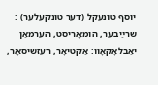יוסף טונעקל (דער טונקעלער) : שרײַבער, הומאָריסט, הערמאַן יאַבלאָקאָוו: אַקטיאָר, רעזשיסאָר,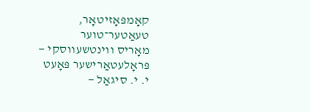קאָמפּאָזיטאָר, טעאַטער־טוער
מאָריס ווינטשעווסקי — פּראָלעטאַרישער פּאָעט
י. י. סיגאַל —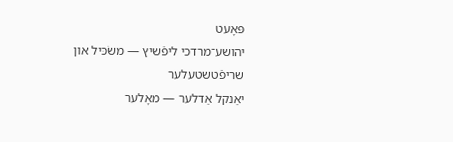פּאָעט
יהושע־מרדכי ליפֿשיץ — משׂכּיל און שריפֿטשטעלער
יאַנקל אַדלער — מאָלער